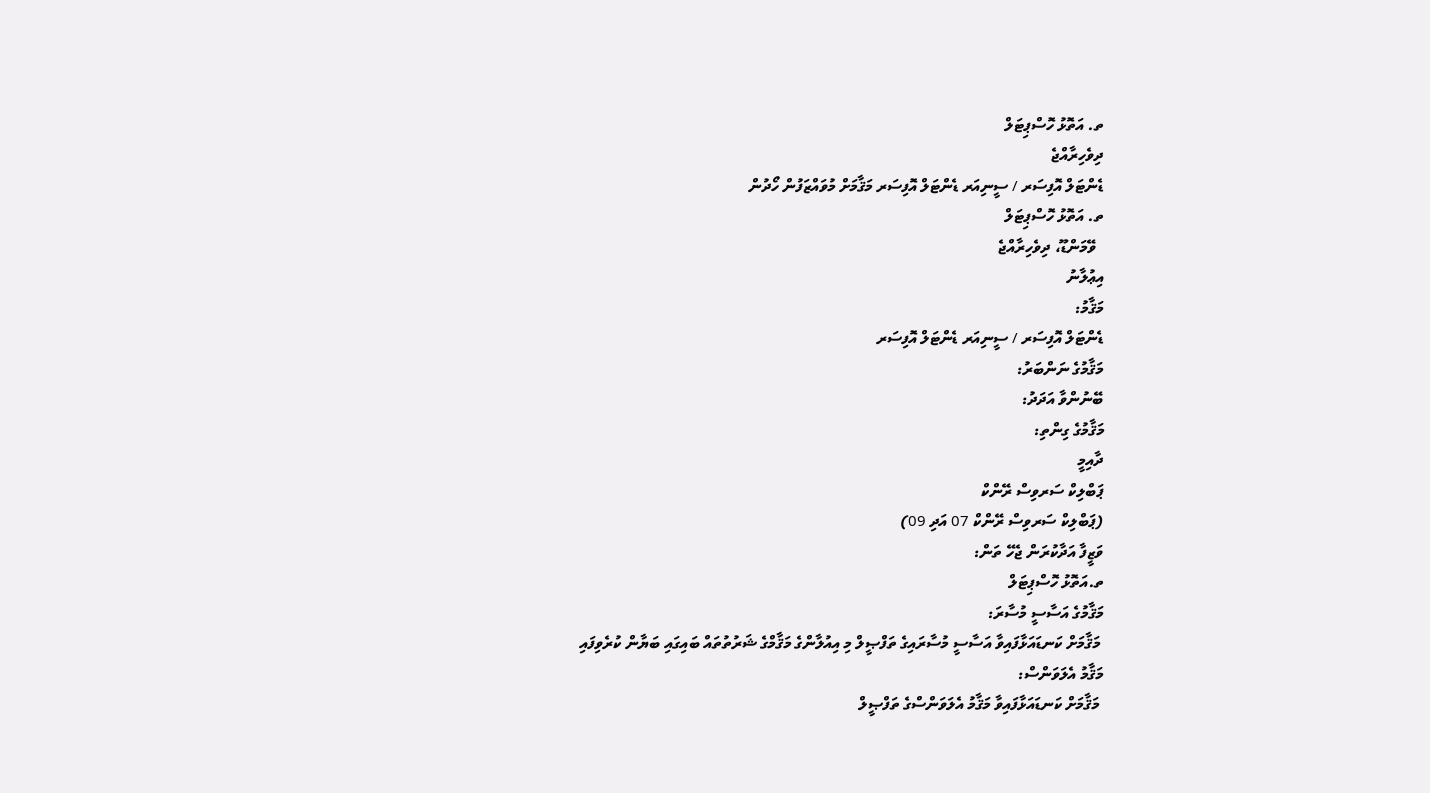ތ. އަތޮޅު ހޮސްޕިޓަލް
ދިވެހިރާއްޖެ
ޑެންޓަލް އޮފިސަރ / ސީނިއަރ ޑެންޓަލް އޮފިސަރ މަޤާމަށް މުވައްޒަފުން ހޯދުން
ތ. އަތޮޅު ހޮސްޕިޓަލް
  ވޭމަންޑޫ، ދިވެހިރާއްޖެ
އިޢުލާނު
މަޤާމު:
ޑެންޓަލް އޮފިސަރ / ސީނިއަރ ޑެންޓަލް އޮފިސަރ
މަޤާމުގެ ނަންބަރު:
ބޭނުންވާ އަދަދު:
މަޤާމުގެ ގިންތި:
ދާއިމީ
ޕަބްލިކް ސަރވިސް ރޭންކް
(ޕަބްލިކް ސަރވިސް ރޭންކް 07 އަދި 09)
ވަޒީފާ އަދާކުރަން ޖެހޭ ތަން:
ތ.އަތޮޅު ހޮސްޕިޓަލް
މަޤާމުގެ އަސާސީ މުސާރަ:
 މަޤާމަށް ކަނޑައަޅާފައިވާ އަސާސީ މުސާރައިގެ ތަފްޞީލް މި އިއުލާންގެ މަޤާމްގެ ޝަރުތުތައް ބައިގައި ބަޔާން ކުރެވިފައި
މަޤާމު އެލަވަންސް:
 މަޤާމަށް ކަނޑައަޅާފައިވާ މަޤާމު އެލަވަންސްގެ ތަފްޞީލް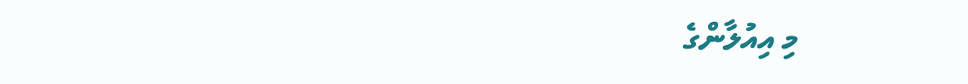މި އިއުލާންގެ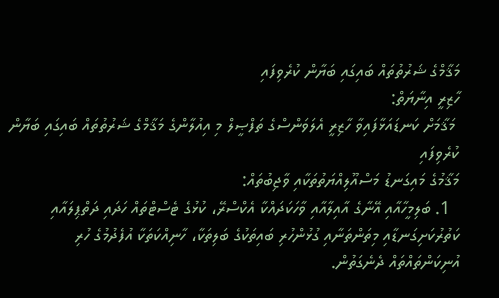މަޤާމްގެ ޝަރުތުތައް ބައިގައި ބަޔާން ކުރެވިފައި
ހާޒިރީ އިނާޔަތް:
 މަޤާމަށް ކަނޑައަޅާފައިވާ ހާޒިރީ އެލަވަންސްގެ ތަފްޞީލް މި އިއުލާންގެ މަޤާމްގެ ޝަރުތުތައް ބައިގައި ބަޔާން ކުރެވިފައި
މަޤާމުގެ މައިގަނޑު މަސްއޫލިއްޔަތުތަކާއި ވާޖިބުތައް:
  1. ބަލިމީހާއާއި އޭނާގެ އާއިލާއާއި ވާހަކަދައްކާ އެކްސްރޭ، ކުޅުގެ ޓެސްޓްތައް ހަދައި ދަތްޕިލައާއި ކަތުރުކަށިގަނޑާއި މިތަންތަނާއި ގުޅުންހުރި ބައިތަކުގެ ބަލިތަކާ، ހާނިއްކަތަކާ އުފެދުމުގެ ހުރި އުނިކަންތައްތައް ދެނެގަތުން.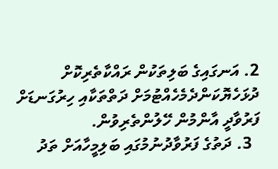2. އަނގައިގެ ބަލިތަކުން ރައްކާތެރިކޮށް ދުޅަހެޔޮކަންދެމެހެއްޓުމަށް ދަތްތަކާއި ހިރުގަނޑަށް ފަރުވާދީ އާންމުން ހޭލުންތެރިވުން.
  3. ދަތުގެ ފަރުވާދުނުމުގައި ބަލިމީހާއަށް ތަދު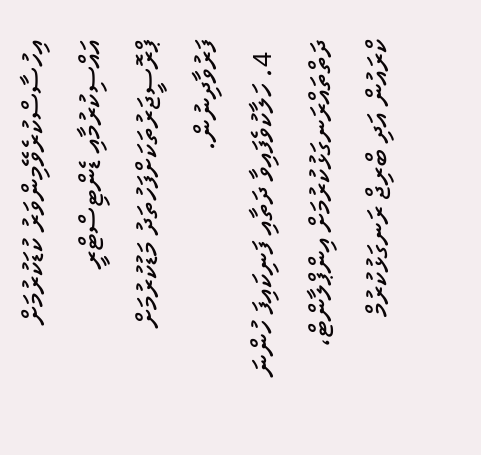އިހުސާސްކުރެވޭމިންވަރު ކުޑަކުރުމަށް އައްސިކުރުމާއި ޑެންޓިސްޓްރީ ޕްރޮސީޖަރުތަކަށްފަހުތަދު މަޑުކުރުމަށް ފަރުވާދިނުން.
  4. ހަލާކުވެފައިވާ ދަތާއި ފަނިކައިފަ ހުންނަ ދަތްތައްރަނގަޅުކުރުމަށް އިންޕްލާންޓް، ކްރައުން އަދި ބްރިޖް ރަނގަޅުކުރުމް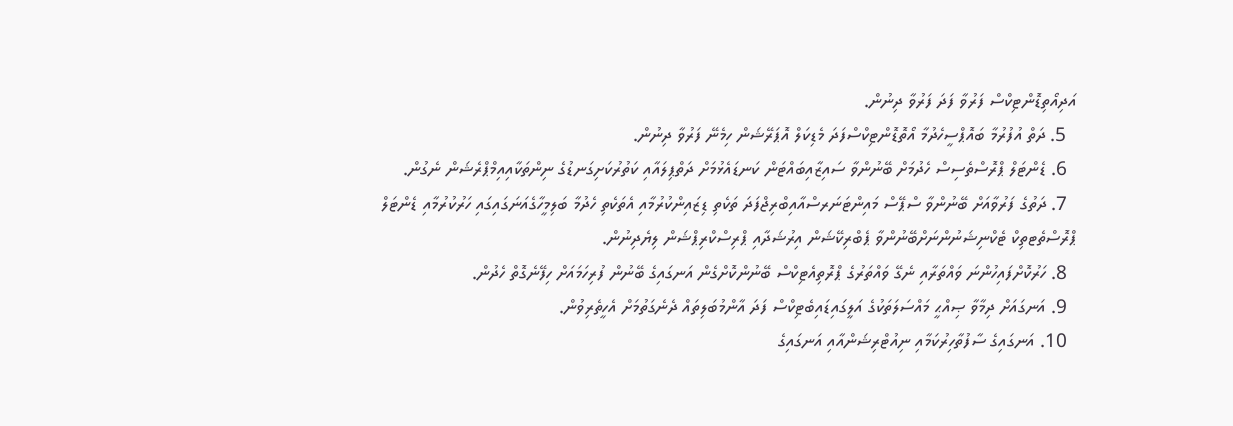އަދިއޯތިޑޮންޓިކްސް ފަރުވާ ފަދަ ފަރުވާ ދިނުން.
  5. ދަތް އުފުރުމާ ބައޮޕްސީހެދުމާ އޯތޮޑޮންޓިކްސްފަދަ މެޑިކަލް އޮޕަރޭޝަން ހިމެނޭ ފަރުވާ ދިނުން.
  6. ޑެންޓަލް ޕްރޮސްތެސިސް ހެދުމަށް ބޭނުންވާ ސައިޒާއިބައްޓަން ކަނޑައެޅުމަށް ދަތްޕިލައާއި ކަތުރުކަށިގަނޑުގެ ނިންތަކާއިއިމްޕްރެޝަން ނެގުން.
  7. ދަތުގެ ފަރުވާއަށް ބޭނުންވާ ސްޕޭސް މައިންޓަނަރސްއާއިބްރިޖްފަދަ ތަކެތި ޑިޒައިންކުރުމާއި އެތަކެތި ހެދުމާ ބަލިމީހާގެއަނަގައިގައި ހަރުކުރުމާއި ޑެންޓަލް ޕްރޮސްތެޓތިކް ޓެކްނިޝަނުންނަށްބޭނުންވާ ޕެބްރިކޭޝަން އިރުޝަދާއި ޕްރިސްކްރިޕްޝަން ލިޔެދިނުން.
  8. ހަރުކޮށްފައިހުންނަ ވައްތަރާއި ނެގޭ ވައްތަރުގެ ޕްރޮތިއެޓިކްސް ބޭނުންކޮށްގެން އަނގައިގެ ބޭނުން ފުރިހަމައަށް ހިފޭނެގޮތް ހެދުން.
  9. އަނގައަށް ދިމާވާ ޞިއްޙީ މައްސަލަތަކުގެ އަލީގައިޑައިބެޓިކްސް ފަދަ އާންމުބަލިތައް ދެނެގަތުމަށް އެހީތެރިވުން.
  10. އަނގައިގެ ސާފުތާހިރުކަމާއި ނިއުޓްރިޝަންއާއި އަނގައިގެ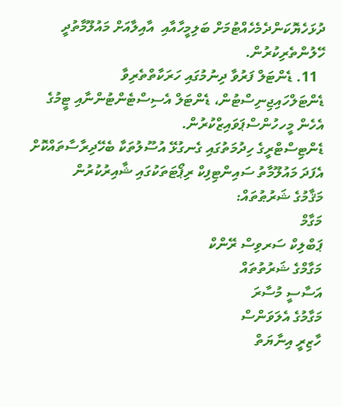ދުޅަހެޔޮކަންދެމެހެއްޓުމަށް ބަލިމީހާއާއި  އާއިލާއަށް މައުލޫމާތުދީ ހޭލުންތެރިކުރުން.
  11. ޑެންޓަލް ފަރުވާ ދިނުމުގައި ހަރަކާތްތެރިވާ ޑެންޓަލްހައިޖިނިސްޓުން، ޑެންޓަލް އެސިސްޓެންޓުންނާއި ޓީމުގެ އެހެން މީހހުންސްޕަވައިޒްކުރުން.
ޑެންޓިސްޓްރީގެ ހިދުމަތުގައި ގެނގުޅޭ އުސޫލުތަކާ ބެހޭދިރާސާތައްކޮށް އެފަދަ މައުލޫމާތު ސައިންޓިފިކް ރިޕޯޓަތަކުގައި ޝާއިރުކުރުން
މަޤާމުގެ ޝަރުޠުތައް:
މަގާމް
ޕަބްލިކް ސަރވިސް ރޭންކް
މަގާމްގެ ޝަރުތުތައް
އަސާސީ މުސާރަ
މަގާމުގެ އެލަވަންސް
ހާޒިރީ އިނާޔަތް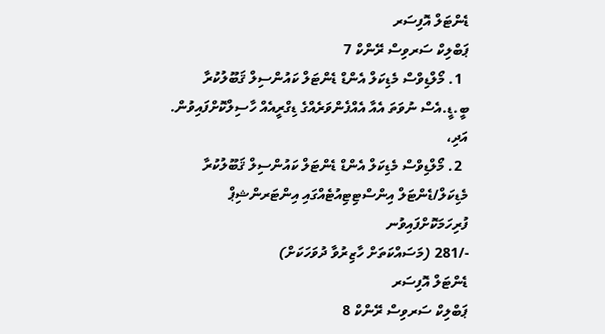ޑެންޓަލް އޮފިސަރ
ޕަބްލިކް ސަރވިސް ރޭންކް 7
  1. މޯލްޑިވްސް މެޑިކަލް އެންޑް ޑެންޓަލް ކައުންސިލް ޤަބޫލުކުރާ ބީ.ޑީ.އެސް ނުވަތަ އެއާ އެއްފެންވަރެއްގެ ޑިގްރީއެއް ހާސިލްކޮށްފައިވުން. އަދި،
  2. މޯލްޑިވްސް މެޑިކަލް އެންޑް ޑެންޓަލް ކައުންސިލް ޤަބޫލުކުރާ މެޑިކަލް/ޑެންޓަލް އިންސްޓިޓިއުޓެއްގައި އިންޓަރންޝިޕް ފުރިހަމަކޮށްފައިވުނ
-/281 (މަސައްކަތަށް ހާޒިރުވާ ދުވަހަކަށް)
ޑެންޓަލް އޮފިސަރ
ޕަބްލިކް ސަރވިސް ރޭންކް 8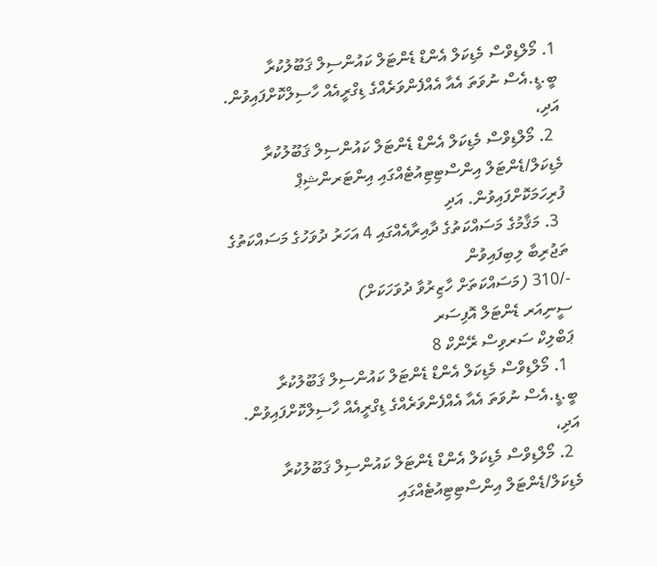1. މޯލްޑިވްސް މެޑިކަލް އެންޑް ޑެންޓަލް ކައުންސިލް ޤަބޫލުކުރާ ބީ.ޑީ.އެސް ނުވަތަ އެއާ އެއްފެންވަރެއްގެ ޑިގްރީއެއް ހާސިލްކޮށްފައިވުން. އަދި،
  2. މޯލްޑިވްސް މެޑިކަލް އެންޑް ޑެންޓަލް ކައުންސިލް ޤަބޫލުކުރާ މެޑިކަލް/ޑެންޓަލް އިންސްޓިޓިއުޓެއްގައި އިންޓަރންޝިޕް ފުރިހަމަކޮށްފައިވުން. އަދި
  3. މަޤާމުގެ މަސައްކަތުގެ ދާއިރާއެއްގައި 4 އަހަރު ދުވަހުގެ މަސައްކަތުގެ ތަޖުރިބާ ލިބިފައިވުން
-/310 (މަސައްކަތަށް ހާޒިރުވާ ދުވަހަކަށް)
ސީނިއަރ ޑެންޓަލް އޮފިސަރ
ޕަބްލިކް ސަރވިސް ރޭންކް 8
  1. މޯލްޑިވްސް މެޑިކަލް އެންޑް ޑެންޓަލް ކައުންސިލް ޤަބޫލުކުރާ ބީ.ޑީ.އެސް ނުވަތަ އެއާ އެއްފެންވަރެއްގެ ޑިގްރީއެއް ހާސިލްކޮށްފައިވުން. އަދި،
  2. މޯލްޑިވްސް މެޑިކަލް އެންޑް ޑެންޓަލް ކައުންސިލް ޤަބޫލުކުރާ މެޑިކަލް/ޑެންޓަލް އިންސްޓިޓިއުޓެއްގައި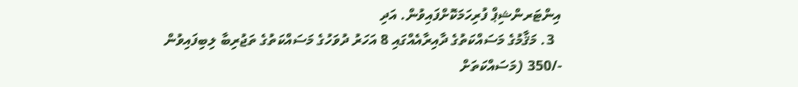އިންޓަރންޝިޕް ފުރިހަމަކޮށްފައިވުން. އަދި
  3. މަޤާމުގެ މަސައްކަތުގެ ދާއިރާއެއްގައި 8 އަހަރު ދުވަހުގެ މަސައްކަތުގެ ތަޖުރިބާ ލިބިފައިވުން
-/350 (މަސައްކަތަށް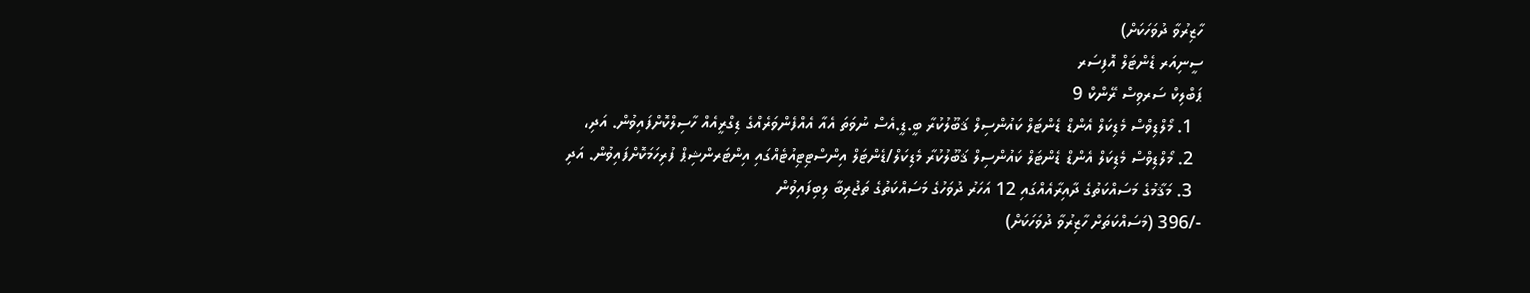ހާޒިރުވާ ދުވަހަކަށް)
ސީނިއަރ ޑެންޓަލް އޮފިސަރ
ޕަބްލިކް ސަރވިސް ރޭންކް 9
  1. މޯލްޑިވްސް މެޑިކަލް އެންޑް ޑެންޓަލް ކައުންސިލް ޤަބޫލުކުރާ ބީ.ޑީ.އެސް ނުވަތަ އެއާ އެއްފެންވަރެއްގެ ޑިގްރީއެއް ހާސިލްކޮށްފައިވުން. އަދި،
  2. މޯލްޑިވްސް މެޑިކަލް އެންޑް ޑެންޓަލް ކައުންސިލް ޤަބޫލުކުރާ މެޑިކަލް/ޑެންޓަލް އިންސްޓިޓިއުޓެއްގައި އިންޓަރންޝިޕް ފުރިހަމަކޮށްފައިވުން. އަދި
  3. މަޤާމުގެ މަސައްކަތުގެ ދާއިރާއެއްގައި 12 އަހަރު ދުވަހުގެ މަސައްކަތުގެ ތަޖުރިބާ ލިބިފައިވުން
-/396 (މަސައްކަތަށް ހާޒިރުވާ ދުވަހަކަށް)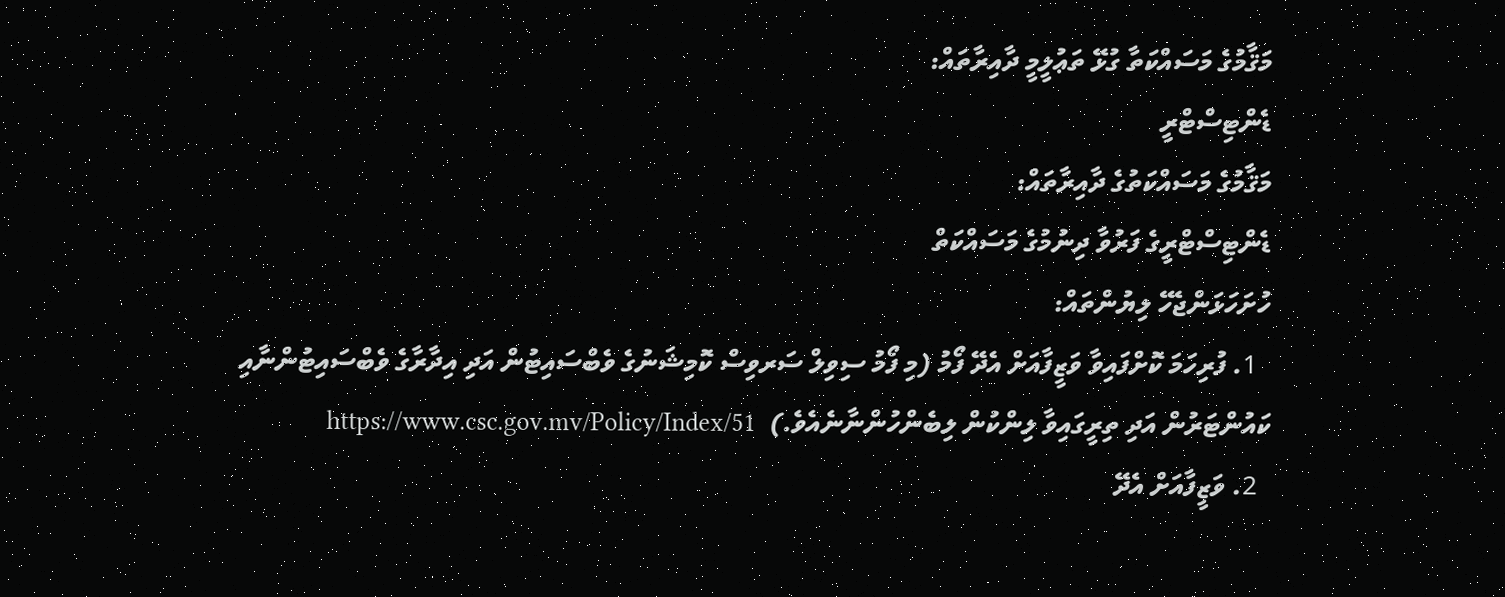މަޤާމުގެ މަސައްކަތާ ގުޅޭ ތަޢުލީމީ ދާއިރާތައް:
ޑެންޓިސްޓްރީ
މަޤާމުގެ މަސައްކަތުގެ ދާއިރާތައް:
ޑެންޓިސްޓްރީގެ ފަރުވާ ދިނުމުގެ މަސައްކަތް
ހުށަހަޅަންޖެހޭ ލިޔުންތައް:
  1. ފުރިހަމަ ކޮށްފައިވާ ވަޒީފާއަށް އެދޭ ފޯމު (މި ފޯމު ސިވިލް ސަރވިސް ކޮމިޝަނުގެ ވެބްސައިޓުން އަދި އިދާރާގެ ވެބްސައިޓުންނާއި ކައުންޓަރުން އަދި ތިރީގައިވާ ލިންކުން ލިބެންހުންނާނެއެވެ.)  https://www.csc.gov.mv/Policy/Index/51
  2. ވަޒީފާއަށް އެދޭ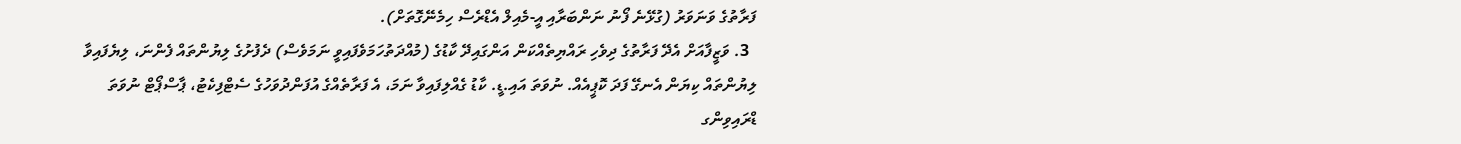ފަރާތުގެ ވަނަވަރު (ގުޅޭނެ ފޯނު ނަންބަރާއި އީ-މެއިލް އެޑްރެސް ހިމެނޭގޮތަށް).
  3. ވަޒީފާއަށް އެދޭ ފަރާތުގެ ދިވެހި ރައްޔިތެއްކަން އަންގައިދޭ ކާޑުގެ (މުއްދަތުހަމަވެފައިވީ ނަމަވެސް) ދެފުށުގެ ލިޔުންތައް ފެންނަ، ލިޔެފައިވާ ލިޔުންތައް ކިޔަން އެނގޭ ފަދަ ކޮޕީއެއް. ނުވަތަ އައި.ޑީ. ކާޑު ގެއްލިފައިވާ ނަމަ، އެ ފަރާތެއްގެ އުފަންދުވަހުގެ ސެޓްފިކެޓު، ޕާސްޕޯޓް ނުވަތަ ޑްރައިވިންގ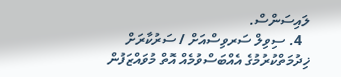ލައިސަންސް.
  4. ސިވިލް ސަރވިސްއަށް / ސަރުކާރަށް ޚިދުމަތްކުރުމުގެ އެއްބަސްވުމެއް އޮތް މުވައްޒަފުން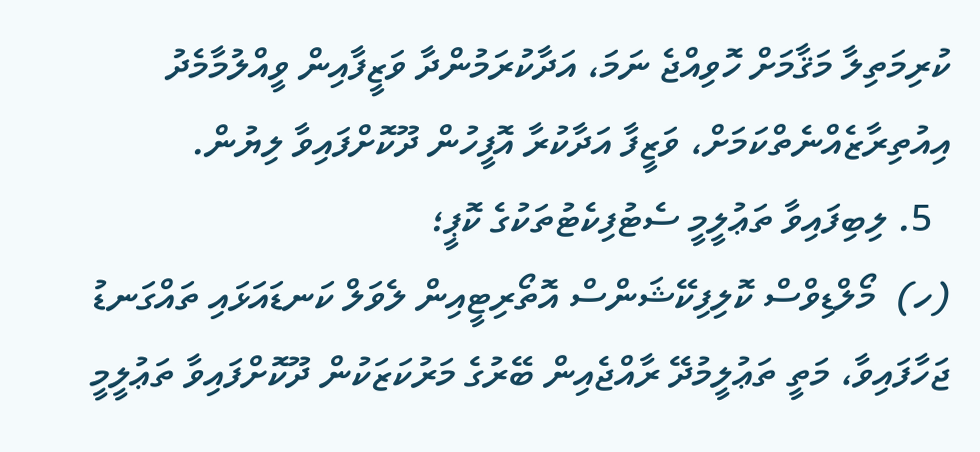ކުރިމަތިލާ މަޤާމަށް ހޮވިއްޖެ ނަމަ، އަދާކުރަމުންދާ ވަޒީފާއިން ވީއްލުމާމެދު އިއުތިރާޒެއްނެތްކަމަށް، ވަޒީފާ އަދާކުރާ އޮފީހުން ދޫކޮށްފައިވާ ލިޔުން.
  5. ލިބިފައިވާ ތަޢުލީމީ ސެޓުފިކެޓުތަކުގެ ކޮޕީ؛
(ހ)  މޯލްޑިވްސް ކޮލިފިކޭޝަންސް އޮތޯރިޓީއިން ލެވަލް ކަނޑައަޅައި ތައްގަނޑު ޖަހާފައިވާ، މަތީ ތަޢުލީމުދޭ ރާއްޖެއިން ބޭރުގެ މަރުކަޒަކުން ދޫކޮށްފައިވާ ތަޢުލީމީ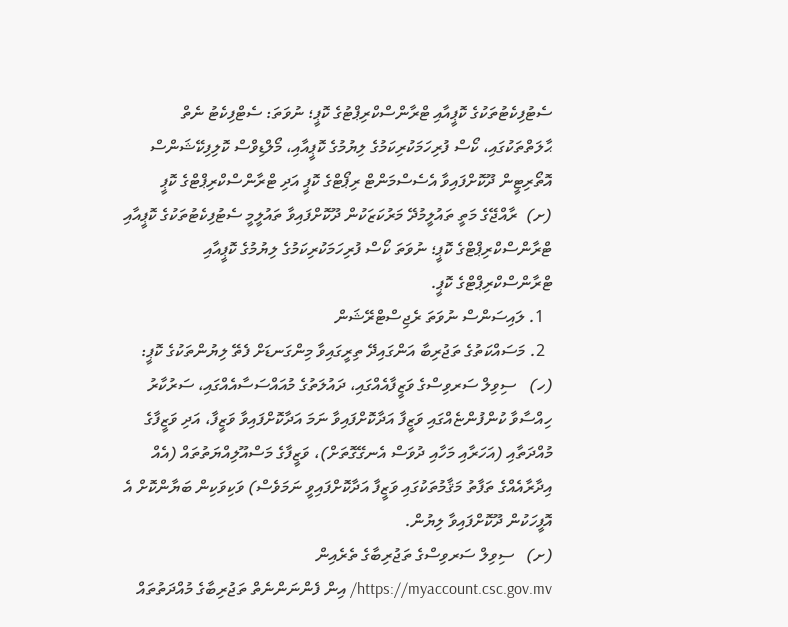ސެޓުފިކެޓުތަކުގެ ކޮޕީއާއި ޓްރާންސްކްރިޕްޓުގެ ކޮޕީ؛ ނުވަތަ: ސެޓްފިކެޓު ނެތް ޙާލަތްތަކުގައި، ކޯސް ފުރިހަމަކުރިކަމުގެ ލިޔުމުގެ ކޮޕީއާއި، މޯލްޑިވްސް ކޮލިފިކޭޝަންސް އޮތޯރިޓީން ދޫކޮށްފައިވާ އެސެސްމަންޓް ރިޕޯޓްގެ ކޮޕީ އަދި ޓްރާންސްކްރިޕްޓްގެ ކޮޕީ
(ށ)  ރާއްޖޭގެ މަތީ ތައުލީމުދޭ މަރުކަޒަކުން ދޫކޮށްފައިވާ ތައުލީމީ ސެޓުފިކެޓުތަކުގެ ކޮޕީއާއި ޓްރާންސްކްރިޕްޓްގެ ކޮޕީ؛ ނުވަތަ ކޯސް ފުރިހަމަކުރިކަމުގެ ލިޔުމުގެ ކޮޕީއާއި ޓްރާންސްކްރިޕްޓްގެ ކޮޕީ.
  1. ލައިސަންސް ނުވަތަ ރެޖިސްޓްރޭޝަން
  2. މަސައްކަތުގެ ތަޖުރިބާ އަންގައިދޭ ތިރީގައިވާ މިންގަނޑަށް ފެތޭ ލިޔުންތަކުގެ ކޮޕީ:
(ހ)   ސިވިލް ސަރވިސްގެ ވަޒީފާއެއްގައި، ދައުލަތުގެ މުއައްސަސާއެއްގައި، ސަރުކާރު ހިއްސާވާ ކުންފުންޏެއްގައި ވަޒީފާ އަދާކޮށްފައިވާ ނަމަ އަދާކޮށްފައިވާ ވަޒީފާ، އަދި ވަޒީފާގެ މުއްދަތާއި (އަހަރާއި މަހާއި ދުވަސް އެނގޭގޮތަށް)، ވަޒީފާގެ މަސްއޫލިއްޔަތުތައް (އެއް އިދާރާއެއްގެ ތަފާތު މަޤާމުތަކުގައި ވަޒީފާ އަދާކޮށްފައިވީ ނަމަވެސް) ވަކިވަކިން ބަޔާންކޮށް އެ އޮފީހަކުން ދޫކޮށްފައިވާ ލިޔުން.
(ށ)   ސިވިލް ސަރވިސްގެ ތަޖުރިބާގެ ތެރެއިން https://myaccount.csc.gov.mv/ އިން ފެންނަންނެތް ތަޖުރިބާގެ މުއްދަތުތައް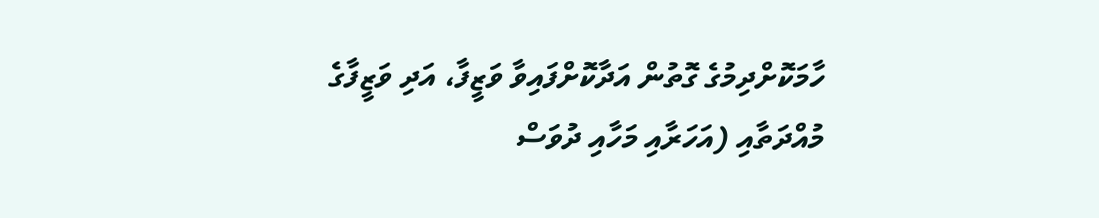ހާމަކޮށްދިމުގެ ގޮތުން އަދާކޮށްފައިވާ ވަޒީފާ، އަދި ވަޒީފާގެ މުއްދަތާއި (އަހަރާއި މަހާއި ދުވަސް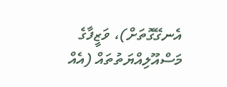އެނގޭގޮތަށް)، ވަޒީފާގެ މަސްއޫލިއްޔަތުތައް (އެއް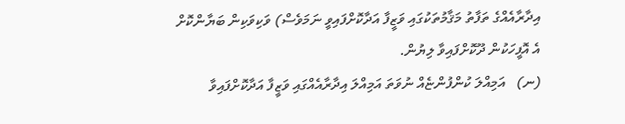އިދާރާއެއްގެ ތަފާތު މަޤާމުތަކުގައި ވަޒީފާ އަދާކޮށްފައިވީ ނަމަވެސް) ވަކިވަކިން ބަޔާންކޮށް އެ އޮފީހަކުން ދޫކޮށްފައިވާ ލިޔުން.
(ނ)   އަމިއްލަ ކުންފުންޏެއް ނުވަތަ އަމިއްލަ އިދާރާއެއްގައި ވަޒީފާ އަދާކޮށްފައިވާ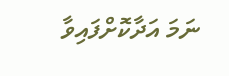ނަމަ އަދާކޮށްފައިވާ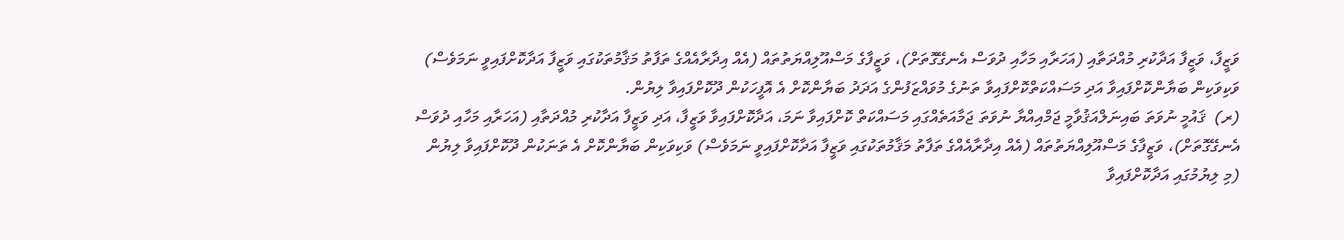ވަޒީފާ، ވަޒީފާ އަދާކުރި މުއްދަތާއި (އަހަރާއި މަހާއި ދުވަސް އެނގޭގޮތަށް)، ވަޒީފާގެ މަސްއޫލިއްޔަތުތައް (އެއް އިދާރާއެއްގެ ތަފާތު މަޤާމުތަކުގައި ވަޒީފާ އަދާކޮށްފައިވީ ނަމަވެސް) ވަކިވަކިން ބަޔާންކޮށްފައިވާ އަދި މަސައްކަތްކޮށްފައިވާ ތަނުގެ މުވައްޒަފުންގެ އަދަދު ބަޔާންކޮށް އެ އޮފީހަކުން ދޫކޮށްފައިވާ ލިޔުން.
(ރ)  ޤައުމީ ނުވަތަ ބައިނަލްއަޤުވާމީ ޖަމްއިއްޔާ ނުވަތަ ޖަމާއަތެއްގައި މަސައްކަތް ކޮށްފައިވާ ނަމަ، އަދާކޮށްފައިވާ ވަޒީފާ، އަދި ވަޒީފާ އަދާކުރި މުއްދަތާއި (އަހަރާއި މަހާއި ދުވަސް އެނގޭގޮތަށް)، ވަޒީފާގެ މަސްއޫލިއްޔަތުތައް (އެއް އިދާރާއެއްގެ ތަފާތު މަޤާމުތަކުގައި ވަޒީފާ އަދާކޮށްފައިވީ ނަމަވެސް) ވަކިވަކިން ބަޔާންކޮށް އެ ތަނަކުން ދޫކޮށްފައިވާ ލިޔުން (މި ލިޔުމުގައި އަދާކޮށްފައިވާ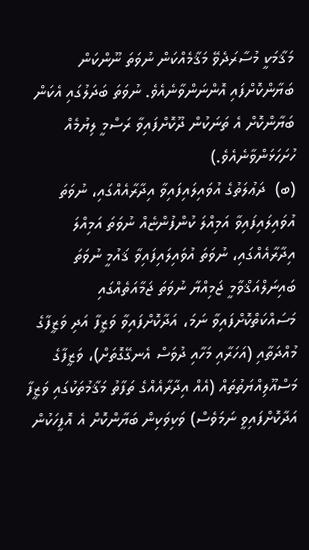މަޤާމަކީ މުސާރަދެވޭ މަޤާމެއްކަން ނުވަތަ ނޫންކަން ބަޔާންކޮށްފައި އޮންނަންވާނެއެވެ. ނުވަތަ ބަދަލުގައި އެކަން ބަޔާންކޮށް އެ ތަނަކުން ދޫކޮށްފައިވާ ރަސްމީ ލިޔުމެއް ހުށަހަޅަންވާނެއެވެ.)
(ބ)  ދަޢުލަތުގެ އުވައިލައިފައިވާ އިދާރާއެއްގައި، ނުވަތަ އުވައިލައިފައިވާ އަމިއްލަ ކުންފުންޏެއް ނުވަތަ އަމިއްލަ އިދާރާއެއްގައި، ނުވަތަ އުވައިލައިފައިވާ ޤައުމީ ނުވަތަ ބައިނަލްއަޤްވާމީ ޖަމިއްޔާ ނުވަތަ ޖަމާއަތެއްގައި މަސައްކަތްކޮށްފައިވާ ނަމަ، އަދާކޮށްފައިވާ ވަޒީފާ އަދި ވަޒީފާގެ މުއްދަތާއި (އަހަރާއި މަހާއި ދުވަސް އެނގޭގޮތަށް)، ވަޒީފާގެ މަސްއޫލިއްޔަތުތައް (އެއް އިދާރާއެއްގެ ތަފާތު މަޤާމުތަކުގައި ވަޒީފާ އަދާކޮށްފައިވީ ނަމަވެސް) ވަކިވަކިން ބަޔާންކޮށް އެ އޮފީހަކުން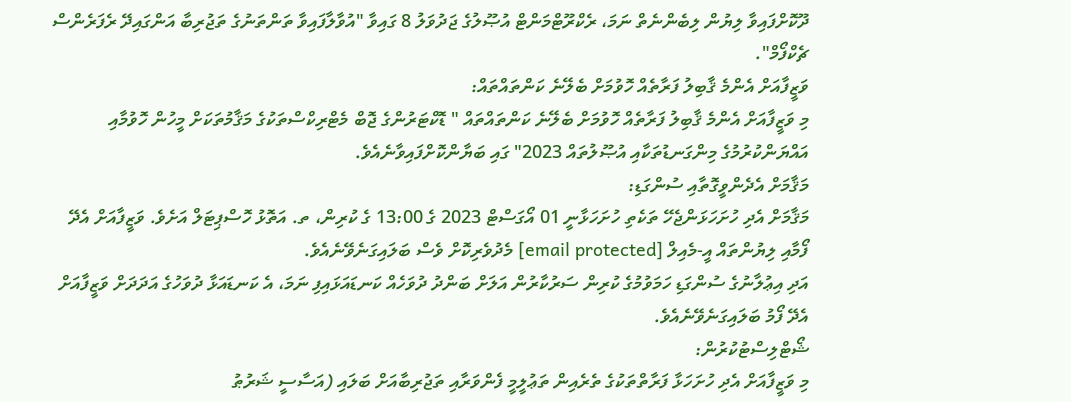ދޫކޮށްފައިވާ ލިޔުން ލިބެންނެތް ނަމަ، ރެކްރޫޓްމަންޓް އުޞޫލުގެ ޖަދުވަލު 8 ގައިވާ "އުވާލާފައިވާ ތަންތަނުގެ ތަޖުރިބާ އަންގައިދޭ ރެފަރެންސް ޗެކްފޯމް".
ވަޒީފާއަށް އެންމެ ޤާބިލު ފަރާތެއް ހޮވުމަށް ބެލޭނެ ކަންތައްތައް:
މި ވަޒީފާއަށް އެންމެ ޤާބިލު ފަރާތެއް ހޮވުމަށް ބެލޭނެ ކަންތައްތައް " ޑޮކްޓަރުންގެ ޖޮބް މެޓްރިކްސްތަކުގެ މަޤާމުތަކަށް މީހުން ހޮވުމާއި އައްޔަންކުރުމުގެ މިންގަނޑުތަކާއި އުޞޫލުތައް 2023" ގައި ބަޔާންކޮށްފައިވާނެއެވެ.
މަޤާމަށް އެދެންވީގޮތާއި ސުންގަޑި:
މަޤާމަށް އެދި ހުށަހަޅަންޖެހޭ ތަކެތި ހުށަހަޅާނީ 01 އޯގަސްޓް 2023 ގެ 13:00 ގެ ކުރިން، ތ. އަތޮޅު ހޮސްޕިޓަލް އަށެވެ. ވަޒީފާއަށް އެދޭ ފޯމާއި ލިޔުންތައް އީ-މެއިލް [email protected] މެދުވެރިކޮށް ވެސް ބަލައިގަނެވޭނެއެވެ.
އަދި އިޢުލާނުގެ ސުންގަޑި ހަމަވުމުގެ ކުރިން ސަރުކާރުން އަލަށް ބަންދު ދުވަހެއް ކަނޑައަޅައިފި ނަމަ، އެ ކަނޑައަޅާ ދުވަހުގެ އަދަދަށް ވަޒީފާއަށް އެދޭ ފޯމު ބަލައިގަނެވޭނެއެވެ.
ޝޯޓްލިސްޓުކުރުން:
މި ވަޒީފާއަށް އެދި ހުށަހަޅާ ފަރާތްތަކުގެ ތެރެއިން ތަޢުލީމީ ފެންވަރާއި ތަޖުރިބާއަށް ބަލައި (އަސާސީ ޝަރުޠު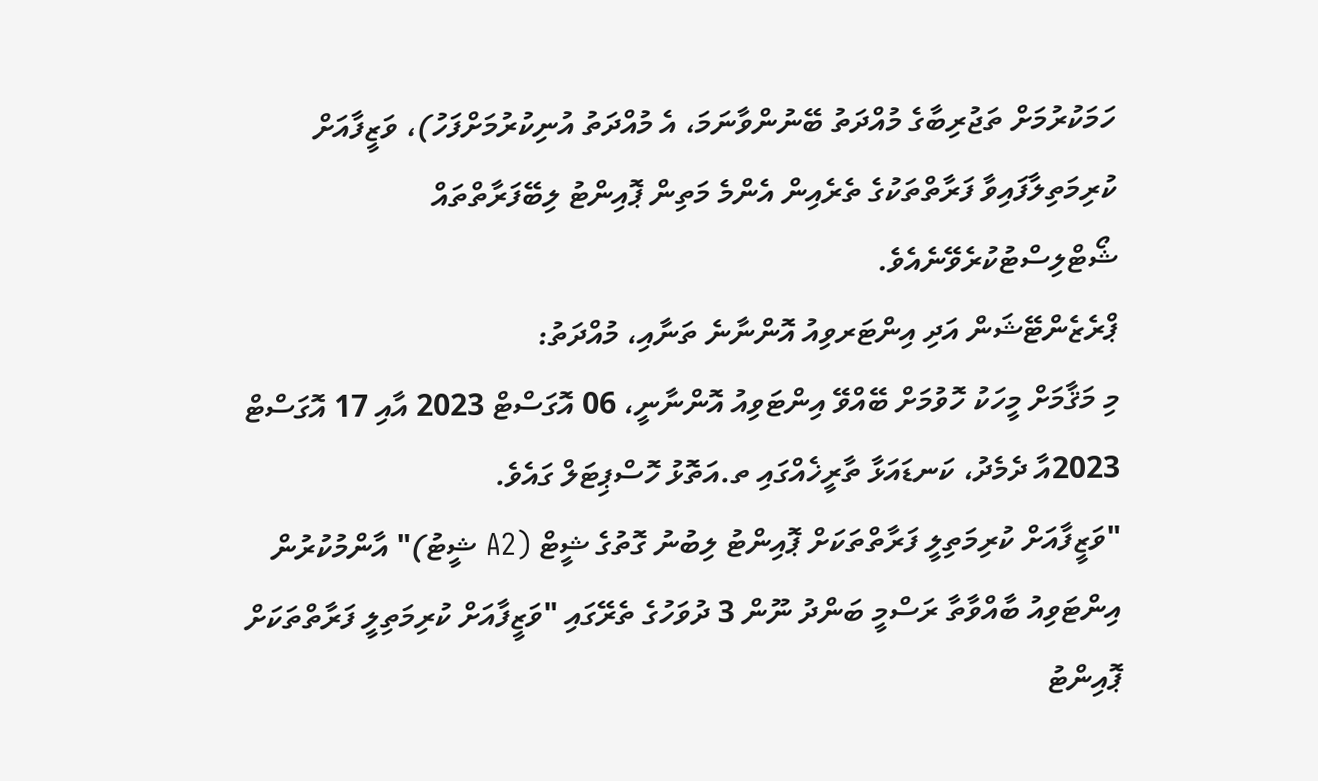ހަމަކުރުމަށް ތަޖުރިބާގެ މުއްދަތު ބޭނުންވާނަމަ، އެ މުއްދަތު އުނިކުރުމަށްފަހު)، ވަޒީފާއަށް ކުރިމަތިލާފައިވާ ފަރާތްތަކުގެ ތެރެއިން އެންމެ މަތިން ޕޮއިންޓު ލިބޭފަރާތްތައް ޝޯޓްލިސްޓުކުރެވޭނެއެވެ.
ޕްރެޒެންޓޭޝަން އަދި އިންޓަރވިއު އޮންނާނެ ތަނާއި، މުއްދަތު:
މި މަޤާމަށް މީހަކު ހޮވުމަށް ބޭއްވޭ އިންޓަވިއު އޮންނާނީ، 06 އޮގަސްޓް 2023 އާއި 17 އޮގަސްޓް 2023އާ ދެމެދު، ކަނޑައަޅާ ތާރީޚެއްގައި ތ.އަތޮޅު ހޮސްޕިޓަލް ގައެވެ.
"ވަޒީފާއަށް ކުރިމަތިލީ ފަރާތްތަކަށް ޕޮއިންޓު ލިބުނު ގޮތުގެ ޝީޓް (A2 ޝީޓު)" އާންމުކުރުން
އިންޓަވިއު ބާއްވާތާ ރަސްމީ ބަންދު ނޫން 3 ދުވަހުގެ ތެރޭގައި "ވަޒީފާއަށް ކުރިމަތިލީ ފަރާތްތަކަށް ޕޮއިންޓު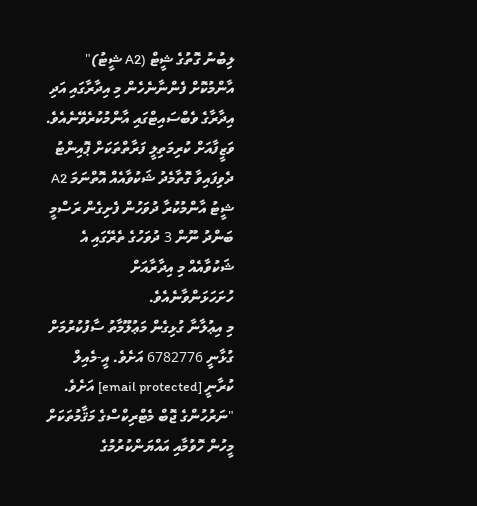ލިބުނު ގޮތުގެ ޝީޓް (A2 ޝީޓު)" އާންމުކޮށް ފެންނާނެހެން މި އިދާރާގައި އަދި އިދާރާގެ ވެބްސައިޓްގައި އާންމުކުރެވޭނެއެވެ. ވަޒީފާއަށް ކުރިމަތިލީ ފަރާތްތަކަށް ޕޮއިންޓު ދެވިފައިވާ ގޮތާމެދު ޝަކުވާއެއް އޮތްނަމަ A2 ޝީޓު އާންމުކުރާ ދުވަހުން ފެށިގެން ރަސްމީ ބަންދު ނޫން 3 ދުވަހުގެ ތެރޭގައި އެ ޝަކުވާއެއް މި އިދާރާއަށް ހުށަހަޅަންވާނެއެވެ.
މި އިޢުލާނާ ގުޅިގެން މަޢުލޫމާތު ސާފުކުރުމަށް ގުޅާނީ 6782776 އަށެވެ. އީ-މެއިލް ކުރާނީ [email protected] އަށެވެ.
"ނަރުހުންގެ ޖޮބް މެޓްރިކްސްގެ މަޤާމުތަކަށް މީހުން ހޮވުމާއި އައްޔަންކުރުމުގެ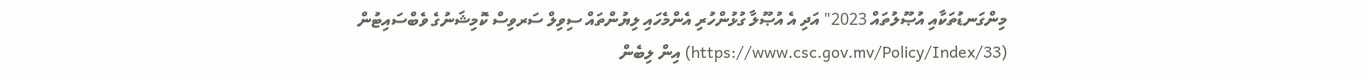މިންގަނޑުތަކާއި އުޞޫލުތައް 2023" އަދި އެ އުޞޫލާ ގުޅުންހުރި އެންމެހައި ލިޔުންތައް ސިވިލް ސަރވިސް ކޮމިޝަނުގެ ވެބްސައިޓުން (https://www.csc.gov.mv/Policy/Index/33) އިން ލިބެން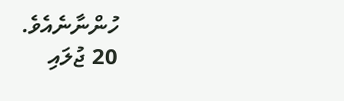ހުންނާނެއެވެ.
20 ޖުލައި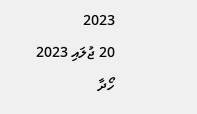2023
20 ޖުލައި 2023
ހޯދާ